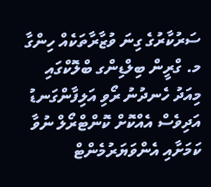ސަރުކާރުގެ ގިނަ ވުޒާރާތަކެއް ހިންގާ މ. ގްރީން ބިލްޑިންގ ބްލޮކްގައި މިއަދު ހެނދުނު ރޯވި އަލިފާންގަނޑު އަދިވެސް އެއްކޮށް ކޮންޓްރޯލް ނުވާ ކަމަށާއި އެންވަޔަރުމެންޓް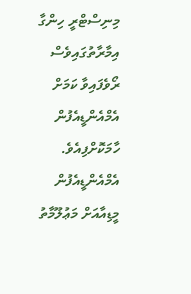މިނިސްޓްރީ ހިންގާ އިމާރާތުގައިވެސް ރޯވެފައިވާ ކަމަށް އެމްއެންޑީއެފުން ހާމަކޮށްފިއެވެ.
އެމްއެންޑީއެފުން މީޑިއާއަށް މަޢުލޫމާތު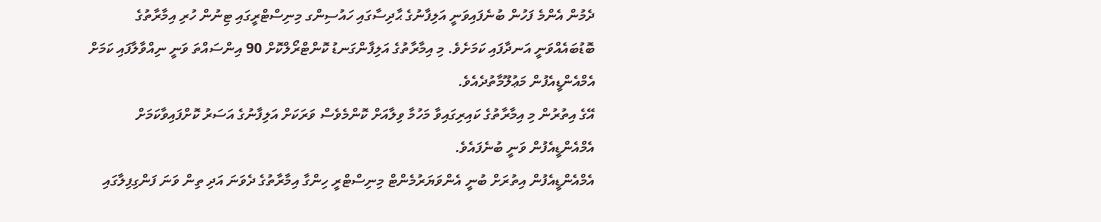ދެމުން އެންމެ ފަހުން ބުނެފައިވަނީ އަލިފާނުގެ ޙާދިސާގައި ހައުސިންގ މިނިސްޓްރީގައި ޓިނުން ހުރި އިމާރާތުގެ ބޮޑުބައެއްވަނީ އަނދާފައި ކަމަށެވެ. މި އިމާރާތުގެ އަލިފާންގަނޑު ކޮންޓްރޯލްކޮށް 90 އިންސައްތަ ވަނީ ނިއްވާލާފައި ކަމަށް އެމްއެންޑީއެފުން މަޢުލޫމާތުދެއެވެ.
އޭގެ އިތުރުން މި އިމާރާތުގެ ކައިރިގައިވާ މަހުމާ ވިލާއަށް ކޮންމެވެސް ވަރަކަށް އަލިފާނުގެ އަސަރު ކޮށްފައިވާކަމަށް އެމްއެންޑީއެފުން ވަނީ ބުނެފައެވެ.
އެމްއެންޑީއެފުން އިތުރަށް ބުނީ އެންވަޔަރުމެންޓް މިނިސްޓްރީ ހިންގާ އިމާރާތުގެ ދެވަނަ އަދި ތިން ވަނަ ފަންގިފިލާގައި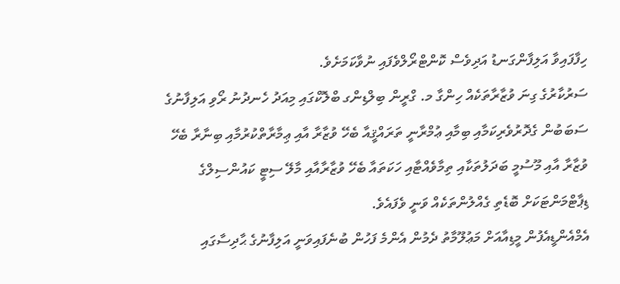ހިފާފައިވާ އަލިފާންގަނޑު އަދިވެސް ކޮންޓްރޯލްވެފައި ނުވާކަމަށެވެ.
ސަރުކާރުގެ ގިނަ ވުޒާރާތަކެއް ހިންގާ މ. ގްރީން ބިލްޑިންގ ބްލޮކްގައި މިއަދު ހެނދުނު ރޯވި އަލިފާނުގެ ސަބަބުން ގެދޮރުވެރިކަމާއި ބިމާއި ޢުމްރާނީ ތަރައްޤީއާ ބެހޭ ވުޒާރާ އާއި ޢިމާރާތްކުރުމާއި ބިނާރާ ބެހޭ ވުޒާރާ އާއި މޫސުމީ ބަދަލުތަކާއި ތިމާވެއްޓާއި ހަކަތައާ ބެހޭ ވުޒާރާއާއި މާލޭ ސިޓީ ކައުންސިލްގެ ޑިޕާޓްމަންޓަކަށް ބޮޑެތި ގެއްލުންތަކެއް ވަނީ ވެފައެވެ.
އެމްއެންޑީއެފުން މީޑިއާއަށް މަޢުލޫމާތު ދެމުން އެންމެ ފަހުން ބުނެފައިވަނީ އަލިފާނުގެ ޙާދިސާގައި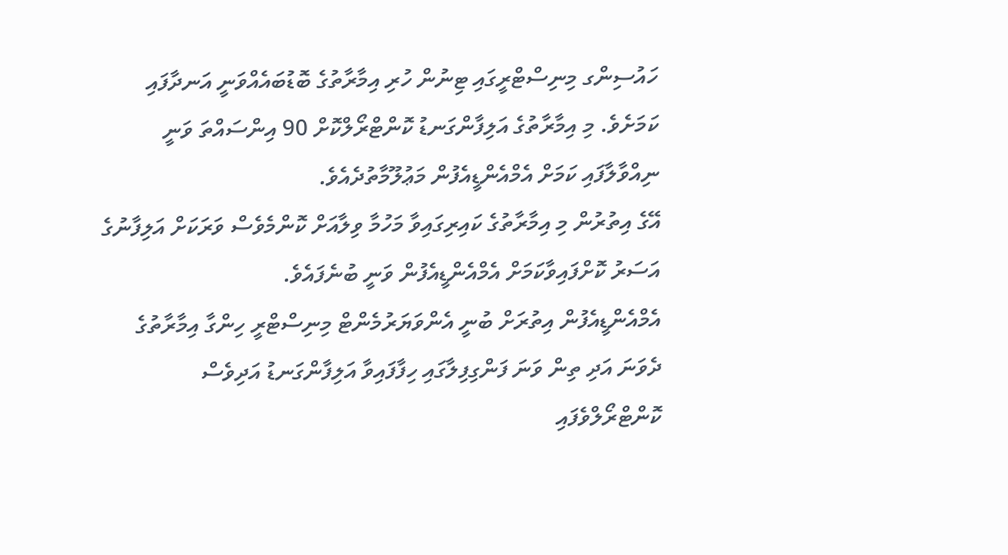ހައުސިންގ މިނިސްޓްރީގައި ޓިނުން ހުރި އިމާރާތުގެ ބޮޑުބައެއްވަނީ އަނދާފައި ކަމަށެވެ. މި އިމާރާތުގެ އަލިފާންގަނޑު ކޮންޓްރޯލްކޮށް 90 އިންސައްތަ ވަނީ ނިއްވާލާފައި ކަމަށް އެމްއެންޑީއެފުން މަޢުލޫމާތުދެއެވެ.
އޭގެ އިތުރުން މި އިމާރާތުގެ ކައިރިގައިވާ މަހުމާ ވިލާއަށް ކޮންމެވެސް ވަރަކަށް އަލިފާނުގެ އަސަރު ކޮށްފައިވާކަމަށް އެމްއެންޑީއެފުން ވަނީ ބުނެފައެވެ.
އެމްއެންޑީއެފުން އިތުރަށް ބުނީ އެންވަޔަރުމެންޓް މިނިސްޓްރީ ހިންގާ އިމާރާތުގެ ދެވަނަ އަދި ތިން ވަނަ ފަންގިފިލާގައި ހިފާފައިވާ އަލިފާންގަނޑު އަދިވެސް ކޮންޓްރޯލްވެފައި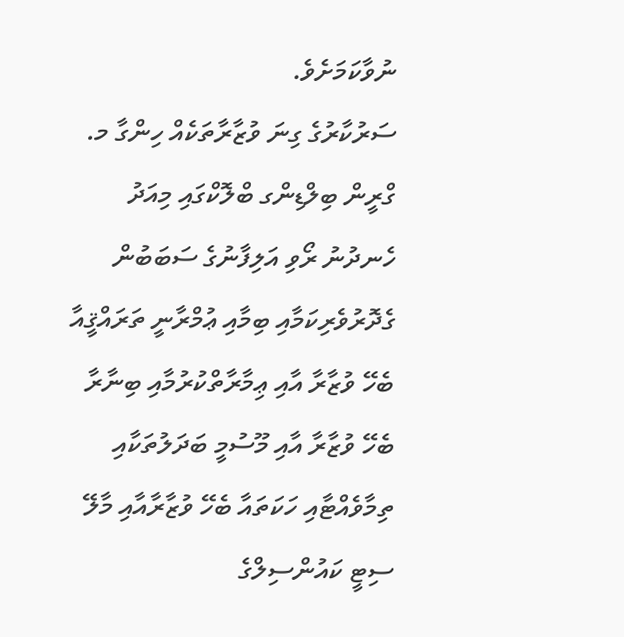ނުވާކަމަށެވެ.
ސަރުކާރުގެ ގިނަ ވުޒާރާތަކެއް ހިންގާ މ. ގްރީން ބިލްޑިންގ ބްލޮކްގައި މިއަދު ހެނދުނު ރޯވި އަލިފާނުގެ ސަބަބުން ގެދޮރުވެރިކަމާއި ބިމާއި ޢުމްރާނީ ތަރައްޤީއާ ބެހޭ ވުޒާރާ އާއި ޢިމާރާތްކުރުމާއި ބިނާރާ ބެހޭ ވުޒާރާ އާއި މޫސުމީ ބަދަލުތަކާއި ތިމާވެއްޓާއި ހަކަތައާ ބެހޭ ވުޒާރާއާއި މާލޭ ސިޓީ ކައުންސިލްގެ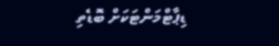ޑިޕާޓްމަންޓަކަށް ބޮޑެތި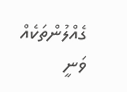ގެއްލުންތަކެއް ވަނީ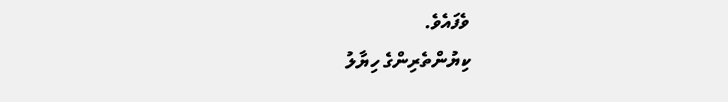ވެފައެވެ.
ކިޔުންތެރިންގެ ހިޔާލު